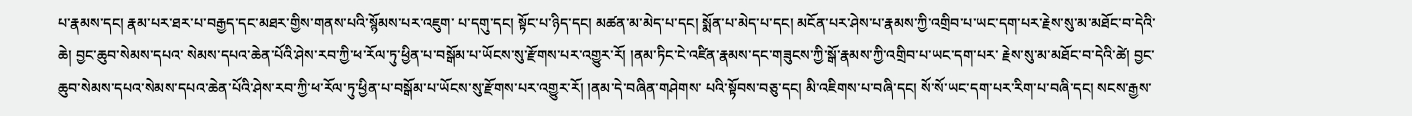པ་རྣམས་དང། རྣམ་པར་ཐར་པ་བརྒྱད་དང་མཐར་གྱིས་གནས་པའི་སྙོམས་པར་འཇུག་ པ་དགུ་དང། སྟོང་པ་ཉིད་དང། མཚན་མ་མེད་པ་དང། སྨོན་པ་མེད་པ་དང། མངོན་པར་ཤེས་པ་རྣམས་ཀྱི་འགྲིབ་པ་ཡང་དག་པར་རྗེས་སུ་མ་མཐོང་བ་དེའི་ཆེ། བྱང་ཆུབ་སེམས་དཔའ་ སེམས་དཔའ་ཆེན་པོའི་ཤེས་རབ་ཀྱི་ཕ་རོལ་ཏུ་ཕྱིན་པ་བསྒོམ་པ་ཡོངས་སུ་རྫོགས་པར་འགྱུར་རོ། །ནམ་ཏིང་ངེ་འཛིན་རྣམས་དང་གཟུངས་ཀྱི་སྒོ་རྣམས་ཀྱི་འགྲིབ་པ་ཡང་དག་པར་ རྗེས་སུ་མ་མཐོང་བ་དེའི་ཚེ། བྱང་ཆུབ་སེམས་དཔའ་སེམས་དཔའ་ཆེན་པོའི་ཤེས་རབ་ཀྱི་ཕ་རོལ་ཏུ་ཕྱིན་པ་བསྒོམ་པ་ཡོངས་སུ་རྫོགས་པར་འགྱུར་རོ། །ནམ་དེ་བཞིན་གཤེགས་ པའི་སྟོབས་བཅུ་དང། མི་འཇིགས་པ་བཞི་དང། སོ་སོ་ཡང་དག་པར་རིག་པ་བཞི་དང། སངས་རྒྱས་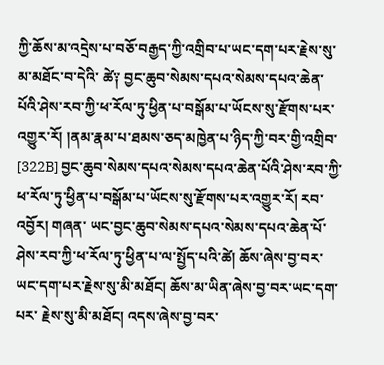ཀྱི་ཆོས་མ་འདྲེས་པ་བཅོ་བརྒྱད་ཀྱི་འགྲིབ་པ་ཡང་དག་པར་རྗེས་སུ་མ་མཐོང་བ་དེའི་ ཚེ༑ བྱང་ཆུབ་སེམས་དཔའ་སེམས་དཔའ་ཆེན་པོའི་ཤེས་རབ་ཀྱི་ཕ་རོལ་ཏུ་ཕྱིན་པ་བསྒོམ་པ་ཡོངས་སུ་རྫོགས་པར་འགྱུར་རོ། །ནམ་རྣམ་པ་ཐམས་ཅད་མཁྱེན་པ་ཉིད་ཀྱི་བར་གྱི་འགྲིབ་ [322B] བྱང་ཆུབ་སེམས་དཔའ་སེམས་དཔའ་ཆེན་པོའི་ཤེས་རབ་ཀྱི་ཕ་རོལ་ཏུ་ཕྱིན་པ་བསྒོམ་པ་ཡོངས་སུ་རྫོགས་པར་འགྱུར་རོ། རབ་འབྱོར། གཞན་ ཡང་བྱང་ཆུབ་སེམས་དཔའ་སེམས་དཔའ་ཆེན་པོ་ཤེས་རབ་ཀྱི་ཕ་རོལ་ཏུ་ཕྱིན་པ་ལ་སྤྱོད་པའི་ཚེ། ཆོས་ཞེས་བྱ་བར་ཡང་དག་པར་རྗེས་སུ་མི་མཐོང། ཆོས་མ་ཡིན་ཞེས་བྱ་བར་ཡང་དག་པར་ རྗེས་སུ་མི་མཐོང། འདས་ཞེས་བྱ་བར་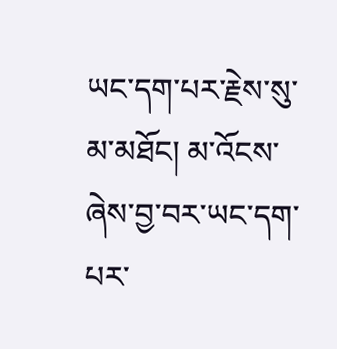ཡང་དག་པར་རྗེས་སུ་མ་མཐོང། མ་འོངས་ཞེས་བྱ་བར་ཡང་དག་པར་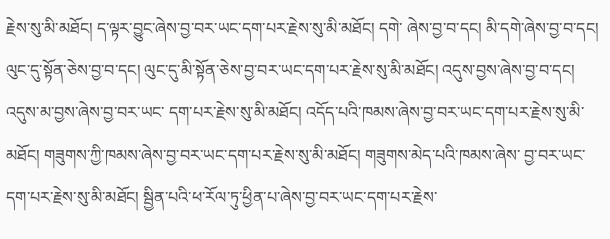རྗེས་སུ་མི་མཐོང། ད་ལྟར་བྱུང་ཞེས་བྱ་བར་ཡང་དག་པར་རྗེས་སུ་མི་མཐོང། དགེ་ ཞེས་བྱ་བ་དང། མི་དགེ་ཞེས་བྱ་བ་དང། ལུང་དུ་སྟོན་ཅེས་བྱ་བ་དང། ལུང་དུ་མི་སྟོན་ཅེས་བྱ་བར་ཡང་དག་པར་རྗེས་སུ་མི་མཐོང། འདུས་བྱས་ཞེས་བྱ་བ་དང། འདུས་མ་བྱས་ཞེས་བྱ་བར་ཡང་ དག་པར་རྗེས་སུ་མི་མཐོང། འདོད་པའི་ཁམས་ཞེས་བྱ་བར་ཡང་དག་པར་རྗེས་སུ་མི་མཐོང། གཟུགས་ཀྱི་ཁམས་ཞེས་བྱ་བར་ཡང་དག་པར་རྗེས་སུ་མི་མཐོང། གཟུགས་མེད་པའི་ཁམས་ཞེས་ བྱ་བར་ཡང་དག་པར་རྗེས་སུ་མི་མཐོང། སྦྱིན་པའི་ཕ་རོལ་ཏུ་ཕྱིན་པ་ཞེས་བྱ་བར་ཡང་དག་པར་རྗེས་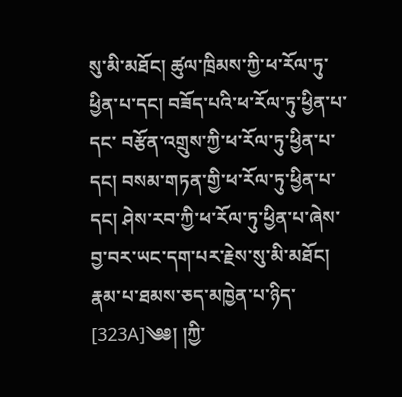སུ་མི་མཐོང། ཚུལ་ཁྲིམས་ཀྱི་ཕ་རོལ་ཏུ་ཕྱིན་པ་དང། བཟོད་པའི་ཕ་རོལ་ཏུ་ཕྱིན་པ་དང་ བརྩོན་འགྲུས་ཀྱི་ཕ་རོལ་ཏུ་ཕྱིན་པ་དང། བསམ་གཏན་གྱི་ཕ་རོལ་ཏུ་ཕྱིན་པ་དང། ཤེས་རབ་ཀྱི་ཕ་རོལ་ཏུ་ཕྱིན་པ་ཞེས་བྱ་བར་ཡང་དག་པར་རྗེས་སུ་མི་མཐོང། རྣམ་པ་ཐམས་ཅད་མཁྱེན་པ་ཉིད་ [323A]༄༅། །ཀྱི་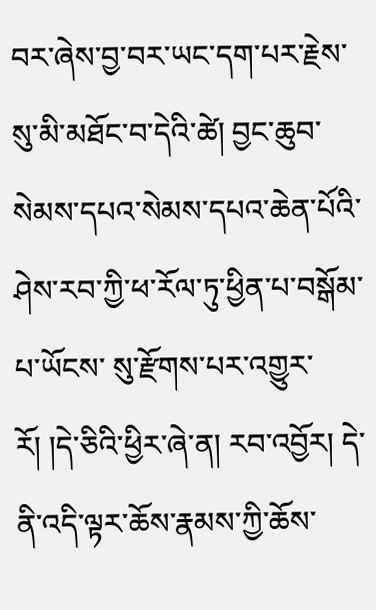བར་ཞེས་བྱ་བར་ཡང་དག་པར་རྗེས་སུ་མི་མཐོང་བ་དེའི་ཚེ། བྱང་ཆུབ་སེམས་དཔའ་སེམས་དཔའ་ཆེན་པོའི་ཤེས་རབ་ཀྱི་ཕ་རོལ་ཏུ་ཕྱིན་པ་བསྒོམ་པ་ཡོངས་ སུ་རྫོགས་པར་འགྱུར་རོ། །དེ་ཅིའི་ཕྱིར་ཞེ་ན། རབ་འབྱོར། དེ་ནི་འདི་ལྟར་ཆོས་རྣམས་ཀྱི་ཆོས་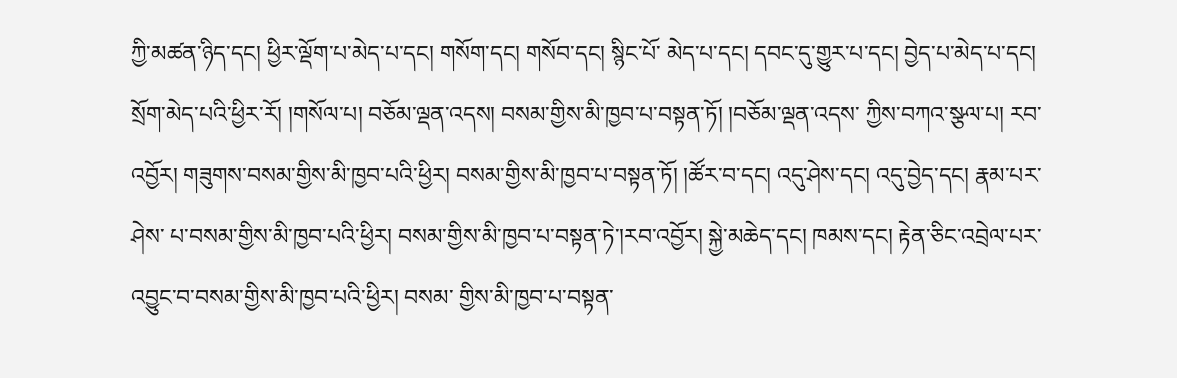ཀྱི་མཚན་ཉིད་དང། ཕྱིར་ལྡོག་པ་མེད་པ་དང། གསོག་དང། གསོབ་དང། སྙིང་པོ་ མེད་པ་དང། དབང་དུ་གྱུར་པ་དང། བྱེད་པ་མེད་པ་དང། སྲོག་མེད་པའི་ཕྱིར་རོ། །གསོལ་པ། བཅོམ་ལྡན་འདས། བསམ་གྱིས་མི་ཁྱབ་པ་བསྟན་ཏོ། །བཅོམ་ལྡན་འདས་ ཀྱིས་བཀའ་སྩལ་པ། རབ་འབྱོར། གཟུགས་བསམ་གྱིས་མི་ཁྱབ་པའི་ཕྱིར། བསམ་གྱིས་མི་ཁྱབ་པ་བསྟན་ཏོ། །ཚོར་བ་དང། འདུ་ཤེས་དང། འདུ་བྱེད་དང། རྣམ་པར་ཤེས་ པ་བསམ་གྱིས་མི་ཁྱབ་པའི་ཕྱིར། བསམ་གྱིས་མི་ཁྱབ་པ་བསྟན་ཏེ་།རབ་འབྱོར། སྐྱེ་མཆེད་དང། ཁམས་དང། རྟེན་ཅིང་འབྲེལ་པར་འབྱུང་བ་བསམ་གྱིས་མི་ཁྱབ་པའི་ཕྱིར། བསམ་ གྱིས་མི་ཁྱབ་པ་བསྟན་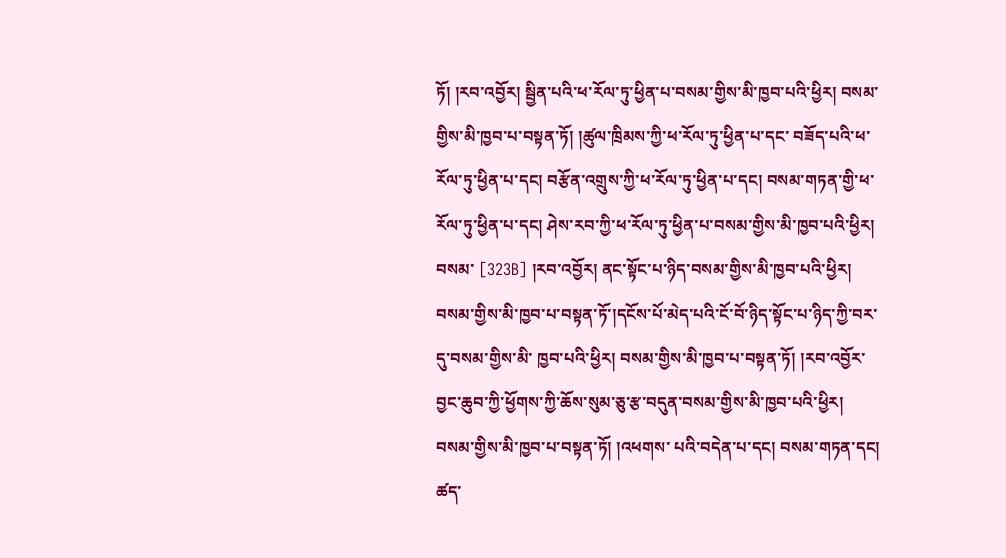ཏོ། །རབ་འབྱོར། སྦྱིན་པའི་ཕ་རོལ་ཏུ་ཕྱིན་པ་བསམ་གྱིས་མི་ཁྱབ་པའི་ཕྱིར། བསམ་གྱིས་མི་ཁྱབ་པ་བསྟན་ཏོ། །ཚུལ་ཁྲིམས་ཀྱི་ཕ་རོལ་ཏུ་ཕྱིན་པ་དང་ བཟོད་པའི་ཕ་རོལ་ཏུ་ཕྱིན་པ་དང། བརྩོན་འགྲུས་ཀྱི་ཕ་རོལ་ཏུ་ཕྱིན་པ་དང། བསམ་གཏན་གྱི་ཕ་རོལ་ཏུ་ཕྱིན་པ་དང། ཤེས་རབ་ཀྱི་ཕ་རོལ་ཏུ་ཕྱིན་པ་བསམ་གྱིས་མི་ཁྱབ་པའི་ཕྱིར། བསམ་ [323B] །རབ་འབྱོར། ནང་སྟོང་པ་ཉིད་བསམ་གྱིས་མི་ཁྱབ་པའི་ཕྱིར། བསམ་གྱིས་མི་ཁྱབ་པ་བསྟན་ཏོ་།དངོས་པོ་མེད་པའི་ངོ་བོ་ཉིད་སྟོང་པ་ཉིད་ཀྱི་བར་དུ་བསམ་གྱིས་མི་ ཁྱབ་པའི་ཕྱིར། བསམ་གྱིས་མི་ཁྱབ་པ་བསྟན་ཏོ། །རབ་འབྱོར་བྱང་ཆུབ་ཀྱི་ཕྱོགས་ཀྱི་ཆོས་སུམ་ཅུ་རྩ་བདུན་བསམ་གྱིས་མི་ཁྱབ་པའི་ཕྱིར། བསམ་གྱིས་མི་ཁྱབ་པ་བསྟན་ཏོ། །འཕགས་ པའི་བདེན་པ་དང། བསམ་གཏན་དང། ཚད་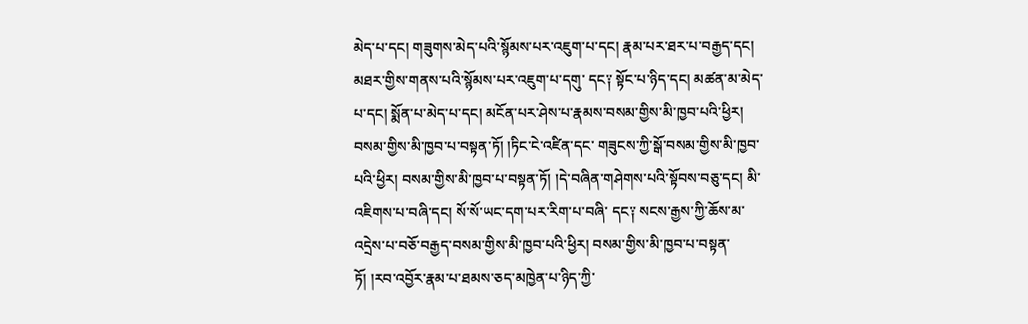མེད་པ་དང། གཟུགས་མེད་པའི་སྙོམས་པར་འཇུག་པ་དང། རྣམ་པར་ཐར་པ་བརྒྱད་དང། མཐར་གྱིས་གནས་པའི་སྙོམས་པར་འཇུག་པ་དགུ་ དང༑ སྟོང་པ་ཉིད་དང། མཚན་མ་མེད་པ་དང། སྨོན་པ་མེད་པ་དང། མངོན་པར་ཤེས་པ་རྣམས་བསམ་གྱིས་མི་ཁྱབ་པའི་ཕྱིར། བསམ་གྱིས་མི་ཁྱབ་པ་བསྟན་ཏོ། །ཏིང་ངེ་འཛིན་དང་ གཟུངས་ཀྱི་སྒོ་བསམ་གྱིས་མི་ཁྱབ་པའི་ཕྱིར། བསམ་གྱིས་མི་ཁྱབ་པ་བསྟན་ཏོ། །དེ་བཞིན་གཤེགས་པའི་སྟོབས་བཅུ་དང། མི་འཇིགས་པ་བཞི་དང། སོ་སོ་ཡང་དག་པར་རིག་པ་བཞི་ དང༑ སངས་རྒྱས་ཀྱི་ཆོས་མ་འདྲེས་པ་བཅོ་བརྒྱད་བསམ་གྱིས་མི་ཁྱབ་པའི་ཕྱིར། བསམ་གྱིས་མི་ཁྱབ་པ་བསྟན་ཏོ། །རབ་འབྱོར་རྣམ་པ་ཐམས་ཅད་མཁྱེན་པ་ཉིད་ཀྱི་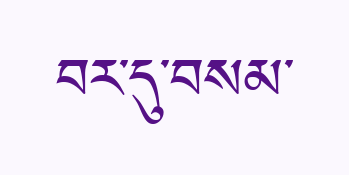བར་དུ་བསམ་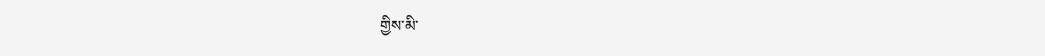གྱིས་མི་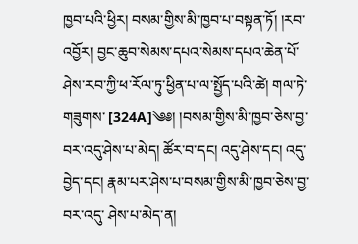ཁྱབ་པའི་ཕྱིར། བསམ་གྱིས་མི་ཁྱབ་པ་བསྟན་ཏོ། །རབ་འབྱོར། བྱང་ཆུབ་སེམས་དཔའ་སེམས་དཔའ་ཆེན་པོ་ཤེས་རབ་ཀྱི་ཕ་རོལ་ཏུ་ཕྱིན་པ་ལ་སྤྱོད་པའི་ཚེ། གལ་ཏེ་གཟུགས་ [324A]༄༅། །བསམ་གྱིས་མི་ཁྱབ་ཅེས་བྱ་བར་འདུ་ཤེས་པ་མེད། ཚོར་བ་དང། འདུ་ཤེས་དང། འདུ་བྱེད་དང། རྣམ་པར་ཤེས་པ་བསམ་གྱིས་མི་ཁྱབ་ཅེས་བྱ་བར་འདུ་ ཤེས་པ་མེད་ན།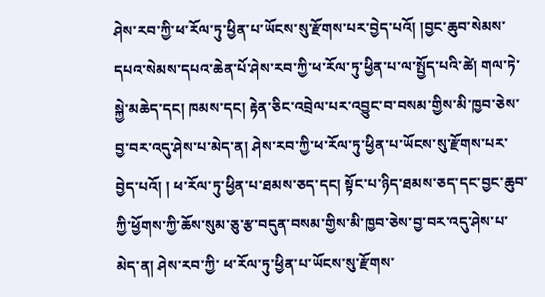ཤེས་རབ་ཀྱི་ཕ་རོལ་ཏུ་ཕྱིན་པ་ཡོངས་སུ་རྫོགས་པར་བྱེད་པའོ། །བྱང་ཆུབ་སེམས་དཔའ་སེམས་དཔའ་ཆེན་པོ་ཤེས་རབ་ཀྱི་ཕ་རོལ་ཏུ་ཕྱིན་པ་ལ་སྤྱོད་པའི་ཚེ། གལ་ཏེ་ སྐྱེ་མཆེད་དང། ཁམས་དང། རྟེན་ཅིང་འབྲེལ་པར་འབྱུང་བ་བསམ་གྱིས་མི་ཁྱབ་ཅེས་བྱ་བར་འདུ་ཤེས་པ་མེད་ན། ཤེས་རབ་ཀྱི་ཕ་རོལ་ཏུ་ཕྱིན་པ་ཡོངས་སུ་རྫོགས་པར་བྱེད་པའོ། ། ཕ་རོལ་ཏུ་ཕྱིན་པ་ཐམས་ཅད་དང། སྟོང་པ་ཉིད་ཐམས་ཅད་དང་བྱང་ཆུབ་ཀྱི་ཕྱོགས་ཀྱི་ཆོས་སུམ་ཅུ་རྩ་བདུན་བསམ་གྱིས་མི་ཁྱབ་ཅེས་བྱ་བར་འདུ་ཤེས་པ་མེད་ན། ཤེས་རབ་ཀྱི་ ཕ་རོལ་ཏུ་ཕྱིན་པ་ཡོངས་སུ་རྫོགས་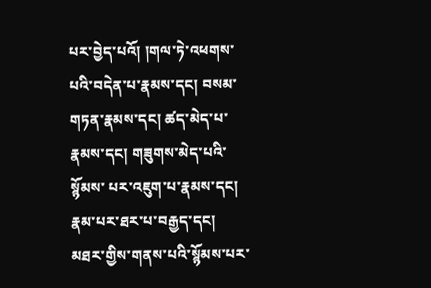པར་བྱེད་པའོ། །གལ་ཏེ་འཕགས་པའི་བདེན་པ་རྣམས་དང། བསམ་གཏན་རྣམས་དང། ཚད་མེད་པ་རྣམས་དང། གཟུགས་མེད་པའི་སྙོམས་ པར་འཇུག་པ་རྣམས་དང། རྣམ་པར་ཐར་པ་བརྒྱད་དང། མཐར་གྱིས་གནས་པའི་སྙོམས་པར་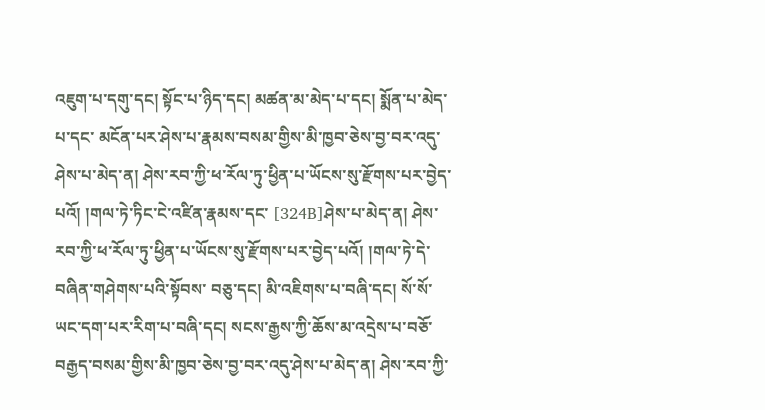འཇུག་པ་དགུ་དང། སྟོང་པ་ཉིད་དང། མཚན་མ་མེད་པ་དང། སྨོན་པ་མེད་པ་དང་ མངོན་པར་ཤེས་པ་རྣམས་བསམ་གྱིས་མི་ཁྱབ་ཅེས་བྱ་བར་འདུ་ཤེས་པ་མེད་ན། ཤེས་རབ་ཀྱི་ཕ་རོལ་ཏུ་ཕྱིན་པ་ཡོངས་སུ་རྫོགས་པར་བྱེད་པའོ། །གལ་ཏེ་ཏིང་ངེ་འཛིན་རྣམས་དང་ [324B]ཤེས་པ་མེད་ན། ཤེས་རབ་ཀྱི་ཕ་རོལ་ཏུ་ཕྱིན་པ་ཡོངས་སུ་རྫོགས་པར་བྱེད་པའོ། །གལ་ཏེ་དེ་བཞིན་གཤེགས་པའི་སྟོབས་ བཅུ་དང། མི་འཇིགས་པ་བཞི་དང། སོ་སོ་ཡང་དག་པར་རིག་པ་བཞི་དང། སངས་རྒྱས་ཀྱི་ཆོས་མ་འདྲེས་པ་བཅོ་བརྒྱད་བསམ་གྱིས་མི་ཁྱབ་ཅེས་བྱ་བར་འདུ་ཤེས་པ་མེད་ན། ཤེས་རབ་ཀྱི་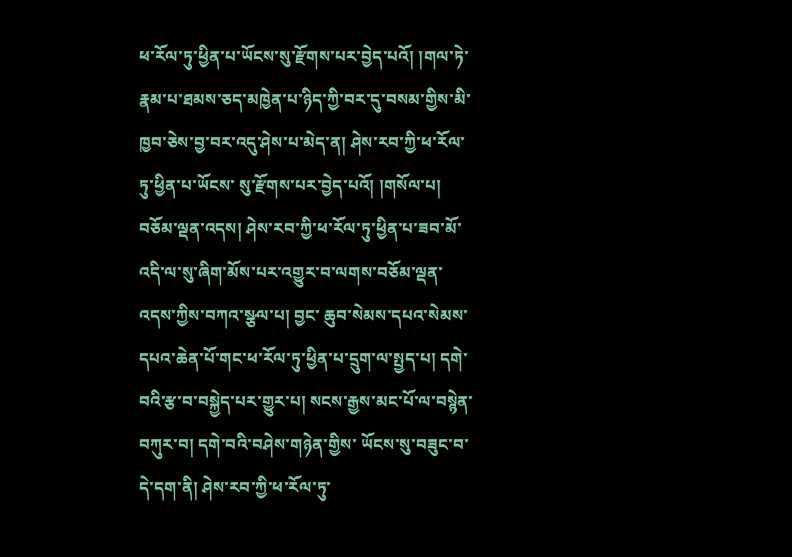ཕ་རོལ་ཏུ་ཕྱིན་པ་ཡོངས་སུ་རྫོགས་པར་བྱེད་པའོ། །གལ་ཏེ་རྣམ་པ་ཐམས་ཅད་མཁྱེན་པ་ཉིད་ཀྱི་བར་དུ་བསམ་གྱིས་མི་ཁྱབ་ཅེས་བྱ་བར་འདུ་ཤེས་པ་མེད་ན། ཤེས་རབ་ཀྱི་ཕ་རོལ་ཏུ་ཕྱིན་པ་ཡོངས་ སུ་རྫོགས་པར་བྱེད་པའོ། །གསོལ་པ། བཅོམ་ལྡན་འདས། ཤེས་རབ་ཀྱི་ཕ་རོལ་ཏུ་ཕྱིན་པ་ཟབ་མོ་འདི་ལ་སུ་ཞིག་མོས་པར་འགྱུར་བ་ལགས་བཅོམ་ལྡན་འདས་ཀྱིས་བཀའ་སྩལ་པ། བྱང་ ཆུབ་སེམས་དཔའ་སེམས་དཔའ་ཆེན་པོ་གང་ཕ་རོལ་ཏུ་ཕྱིན་པ་དྲུག་ལ་སྤྱད་པ། དགེ་བའི་རྩ་བ་བསྐྱེད་པར་གྱུར་པ། སངས་རྒྱས་མང་པོ་ལ་བསྙེན་བཀུར་བ། དགེ་བའི་བཤེས་གཉེན་གྱིས་ ཡོངས་སུ་བཟུང་བ་དེ་དག་ནི། ཤེས་རབ་ཀྱི་ཕ་རོལ་ཏུ་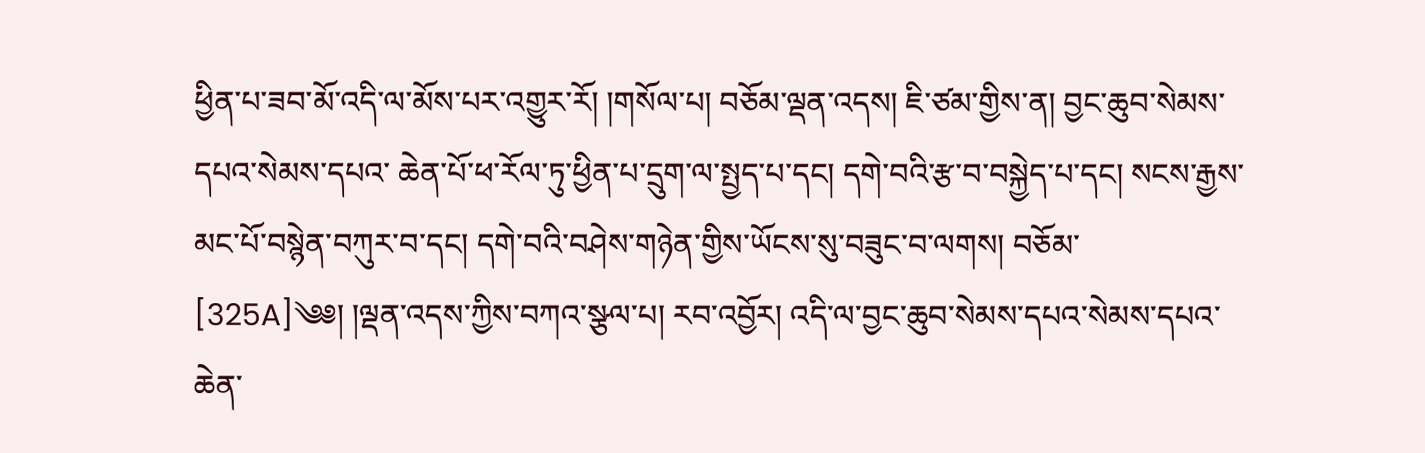ཕྱིན་པ་ཟབ་མོ་འདི་ལ་མོས་པར་འགྱུར་རོ། །གསོལ་པ། བཅོམ་ལྡན་འདས། ཇི་ཙམ་གྱིས་ན། བྱང་ཆུབ་སེམས་དཔའ་སེམས་དཔའ་ ཆེན་པོ་ཕ་རོལ་ཏུ་ཕྱིན་པ་དྲུག་ལ་སྤྱད་པ་དང། དགེ་བའི་རྩ་བ་བསྐྱེད་པ་དང། སངས་རྒྱས་མང་པོ་བསྙེན་བཀུར་བ་དང། དགེ་བའི་བཤེས་གཉེན་གྱིས་ཡོངས་སུ་བཟུང་བ་ལགས། བཅོམ་ [325A]༄༅། །ལྡན་འདས་ཀྱིས་བཀའ་སྩལ་པ། རབ་འབྱོར། འདི་ལ་བྱང་ཆུབ་སེམས་དཔའ་སེམས་དཔའ་ཆེན་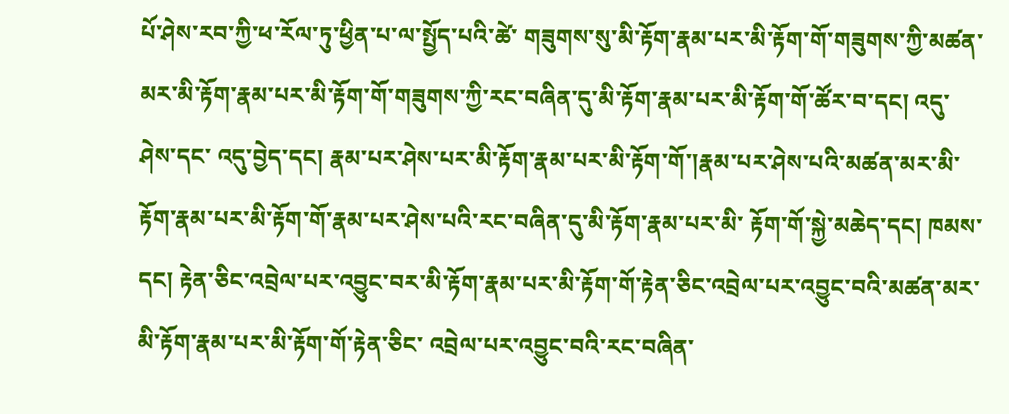པོ་ཤེས་རབ་ཀྱི་ཕ་རོལ་ཏུ་ཕྱིན་པ་ལ་སྤྱོད་པའི་ཚེ་ གཟུགས་སུ་མི་རྟོག་རྣམ་པར་མི་རྟོག་གོ་གཟུགས་ཀྱི་མཚན་མར་མི་རྟོག་རྣམ་པར་མི་རྟོག་གོ་གཟུགས་ཀྱི་རང་བཞིན་དུ་མི་རྟོག་རྣམ་པར་མི་རྟོག་གོ་ཚོར་བ་དང། འདུ་ཤེས་དང་ འདུ་བྱེད་དང། རྣམ་པར་ཤེས་པར་མི་རྟོག་རྣམ་པར་མི་རྟོག་གོ་།རྣམ་པར་ཤེས་པའི་མཚན་མར་མི་རྟོག་རྣམ་པར་མི་རྟོག་གོ་རྣམ་པར་ཤེས་པའི་རང་བཞིན་དུ་མི་རྟོག་རྣམ་པར་མི་ རྟོག་གོ་སྐྱེ་མཆེད་དང། ཁམས་དང། རྟེན་ཅིང་འབྲེལ་པར་འབྱུང་བར་མི་རྟོག་རྣམ་པར་མི་རྟོག་གོ་རྟེན་ཅིང་འབྲེལ་པར་འབྱུང་བའི་མཚན་མར་མི་རྟོག་རྣམ་པར་མི་རྟོག་གོ་རྟེན་ཅིང་ འབྲེལ་པར་འབྱུང་བའི་རང་བཞིན་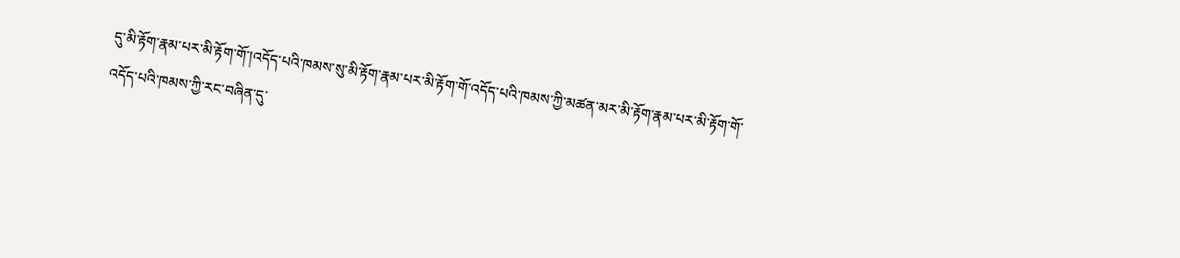དུ་མི་རྟོག་རྣམ་པར་མི་རྟོག་གོ་།འདོད་པའི་ཁམས་སུ་མི་རྟོག་རྣམ་པར་མི་རྟོག་གོ་འདོད་པའི་ཁམས་ཀྱི་མཚན་མར་མི་རྟོག་རྣམ་པར་མི་རྟོག་གོ་ འདོད་པའི་ཁམས་ཀྱི་རང་བཞིན་དུ་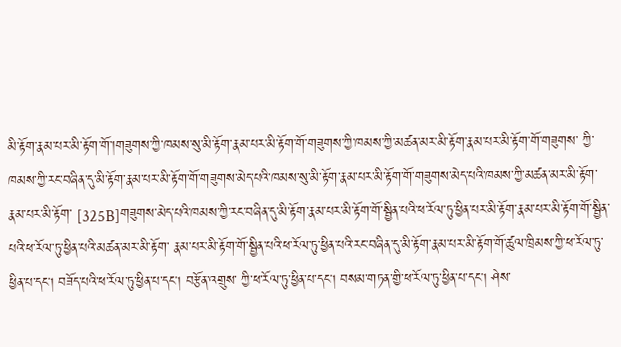མི་རྟོག་རྣམ་པར་མི་རྟོག་གོ་།གཟུགས་ཀྱི་ཁམས་སུ་མི་རྟོག་རྣམ་པར་མི་རྟོག་གོ་གཟུགས་ཀྱི་ཁམས་ཀྱི་མཚན་མར་མི་རྟོག་རྣམ་པར་མི་རྟོག་གོ་གཟུགས་ ཀྱི་ཁམས་ཀྱི་རང་བཞིན་དུ་མི་རྟོག་རྣམ་པར་མི་རྟོག་གོ་གཟུགས་མེད་པའི་ཁམས་སུ་མི་རྟོག་རྣམ་པར་མི་རྟོག་གོ་གཟུགས་མེད་པའི་ཁམས་ཀྱི་མཚན་མར་མི་རྟོག་རྣམ་པར་མི་རྟོག་ [325B]གཟུགས་མེད་པའི་ཁམས་ཀྱི་རང་བཞིན་དུ་མི་རྟོག་རྣམ་པར་མི་རྟོག་གོ་སྦྱིན་པའི་ཕ་རོལ་ཏུ་ཕྱིན་པར་མི་རྟོག་རྣམ་པར་མི་རྟོག་གོ་སྦྱིན་པའི་ཕ་རོལ་ཏུ་ཕྱིན་པའི་མཚན་མར་མི་རྟོག་ རྣམ་པར་མི་རྟོག་གོ་སྦྱིན་པའི་ཕ་རོལ་ཏུ་ཕྱིན་པའི་རང་བཞིན་དུ་མི་རྟོག་རྣམ་པར་མི་རྟོག་གོ་ཚུལ་ཁྲིམས་ཀྱི་ཕ་རོལ་ཏུ་ཕྱིན་པ་དང། བཟོད་པའི་ཕ་རོལ་ཏུ་ཕྱིན་པ་དང། བརྩོན་འགྲུས་ ཀྱི་ཕ་རོལ་ཏུ་ཕྱིན་པ་དང། བསམ་གཏན་གྱི་ཕ་རོལ་ཏུ་ཕྱིན་པ་དང། ཤེས་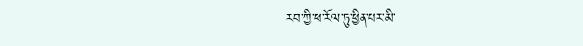རབ་ཀྱི་ཕ་རོལ་ཏུ་ཕྱིན་པར་མི་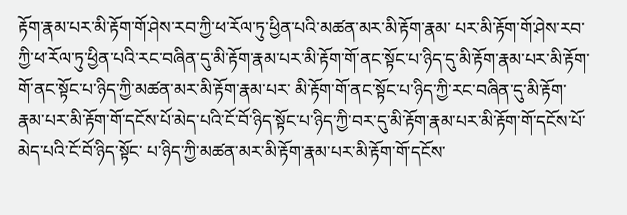རྟོག་རྣམ་པར་མི་རྟོག་གོ་ཤེས་རབ་ཀྱི་ཕ་རོལ་ཏུ་ཕྱིན་པའི་མཚན་མར་མི་རྟོག་རྣམ་ པར་མི་རྟོག་གོ་ཤེས་རབ་ཀྱི་ཕ་རོལ་ཏུ་ཕྱིན་པའི་རང་བཞིན་དུ་མི་རྟོག་རྣམ་པར་མི་རྟོག་གོ་ནང་སྟོང་པ་ཉིད་དུ་མི་རྟོག་རྣམ་པར་མི་རྟོག་གོ་ནང་སྟོང་པ་ཉིད་ཀྱི་མཚན་མར་མི་རྟོག་རྣམ་པར་ མི་རྟོག་གོ་ནང་སྟོང་པ་ཉིད་ཀྱི་རང་བཞིན་དུ་མི་རྟོག་རྣམ་པར་མི་རྟོག་གོ་དངོས་པོ་མེད་པའི་ངོ་བོ་ཉིད་སྟོང་པ་ཉིད་ཀྱི་བར་དུ་མི་རྟོག་རྣམ་པར་མི་རྟོག་གོ་དངོས་པོ་མེད་པའི་ངོ་བོ་ཉིད་སྟོང་ པ་ཉིད་ཀྱི་མཚན་མར་མི་རྟོག་རྣམ་པར་མི་རྟོག་གོ་དངོས་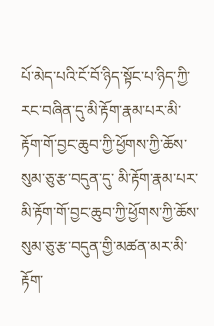པོ་མེད་པའི་ངོ་བོ་ཉིད་སྟོང་པ་ཉིད་ཀྱི་རང་བཞིན་དུ་མི་རྟོག་རྣམ་པར་མི་རྟོག་གོ་བྱང་ཆུབ་ཀྱི་ཕྱོགས་ཀྱི་ཆོས་སུམ་ཅུ་རྩ་བདུན་དུ་ མི་རྟོག་རྣམ་པར་མི་རྟོག་གོ་བྱང་ཆུབ་ཀྱི་ཕྱོགས་ཀྱི་ཆོས་སུམ་ཅུ་རྩ་བདུན་གྱི་མཚན་མར་མི་རྟོག་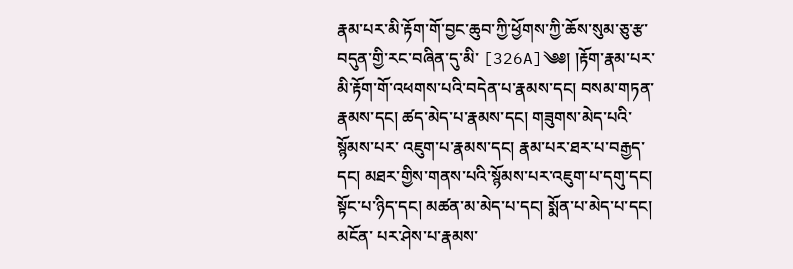རྣམ་པར་མི་རྟོག་གོ་བྱང་ཆུབ་ཀྱི་ཕྱོགས་ཀྱི་ཆོས་སུམ་ཅུ་རྩ་བདུན་གྱི་རང་བཞིན་དུ་མི་ [326A]༄༅། །རྟོག་རྣམ་པར་མི་རྟོག་གོ་འཕགས་པའི་བདེན་པ་རྣམས་དང། བསམ་གཏན་རྣམས་དང། ཚད་མེད་པ་རྣམས་དང། གཟུགས་མེད་པའི་སྙོམས་པར་ འཇུག་པ་རྣམས་དང། རྣམ་པར་ཐར་པ་བརྒྱད་དང། མཐར་གྱིས་གནས་པའི་སྙོམས་པར་འཇུག་པ་དགུ་དང། སྟོང་པ་ཉིད་དང། མཚན་མ་མེད་པ་དང། སྨོན་པ་མེད་པ་དང། མངོན་ པར་ཤེས་པ་རྣམས་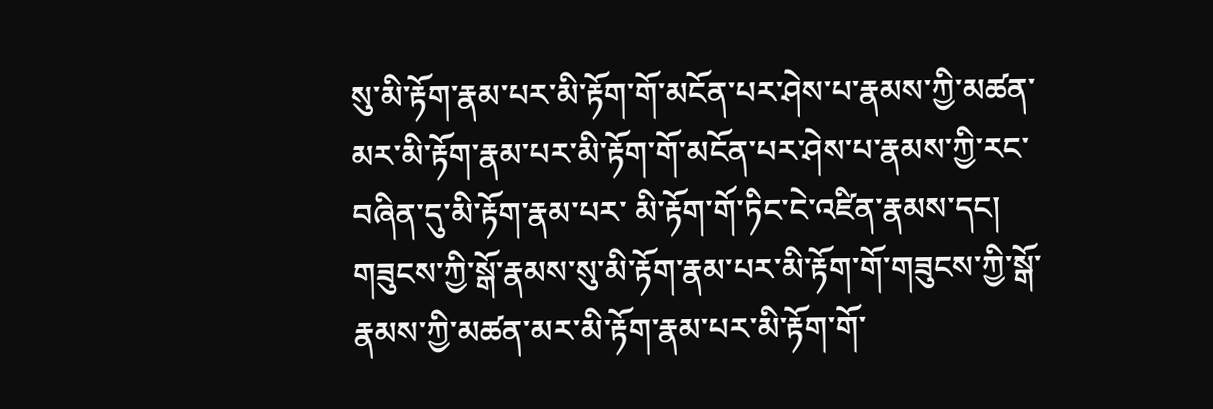སུ་མི་རྟོག་རྣམ་པར་མི་རྟོག་གོ་མངོན་པར་ཤེས་པ་རྣམས་ཀྱི་མཚན་མར་མི་རྟོག་རྣམ་པར་མི་རྟོག་གོ་མངོན་པར་ཤེས་པ་རྣམས་ཀྱི་རང་བཞིན་དུ་མི་རྟོག་རྣམ་པར་ མི་རྟོག་གོ་ཏིང་ངེ་འཛིན་རྣམས་དང། གཟུངས་ཀྱི་སྒོ་རྣམས་སུ་མི་རྟོག་རྣམ་པར་མི་རྟོག་གོ་གཟུངས་ཀྱི་སྒོ་རྣམས་ཀྱི་མཚན་མར་མི་རྟོག་རྣམ་པར་མི་རྟོག་གོ་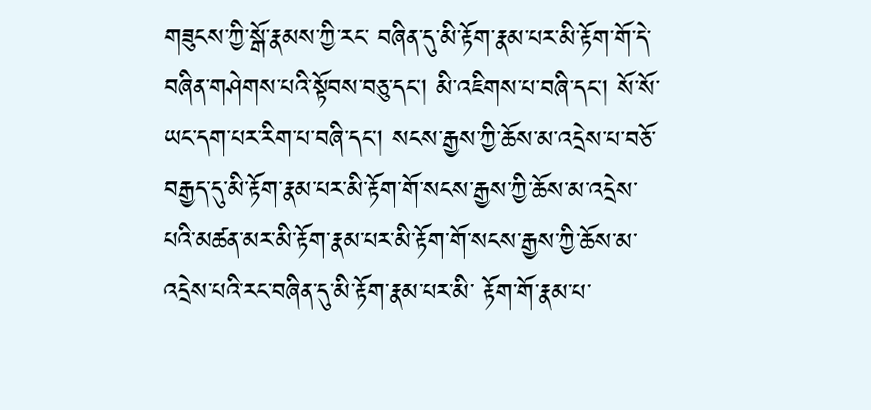གཟུངས་ཀྱི་སྒོ་རྣམས་ཀྱི་རང་ བཞིན་དུ་མི་རྟོག་རྣམ་པར་མི་རྟོག་གོ་དེ་བཞིན་གཤེགས་པའི་སྟོབས་བཅུ་དང། མི་འཇིགས་པ་བཞི་དང། སོ་སོ་ཡང་དག་པར་རིག་པ་བཞི་དང། སངས་རྒྱས་ཀྱི་ཆོས་མ་འདྲེས་པ་བཅོ་ བརྒྱད་དུ་མི་རྟོག་རྣམ་པར་མི་རྟོག་གོ་སངས་རྒྱས་ཀྱི་ཆོས་མ་འདྲེས་པའི་མཚན་མར་མི་རྟོག་རྣམ་པར་མི་རྟོག་གོ་སངས་རྒྱས་ཀྱི་ཆོས་མ་འདྲེས་པའི་རང་བཞིན་དུ་མི་རྟོག་རྣམ་པར་མི་ རྟོག་གོ་རྣམ་པ་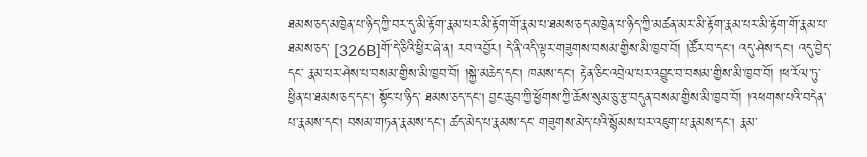ཐམས་ཅད་མཁྱེན་པ་ཉིད་ཀྱི་བར་དུ་མི་རྟོག་རྣམ་པར་མི་རྟོག་གོ་རྣམ་པ་ཐམས་ཅད་མཁྱེན་པ་ཉིད་ཀྱི་མཚན་མར་མི་རྟོག་རྣམ་པར་མི་རྟོག་གོ་རྣམ་པ་ཐམས་ཅད་ [326B]གོ་དེ་ཅིའི་ཕྱིར་ཞེ་ན། རབ་འབྱོར། དེ་ནི་འདི་ལྟར་གཟུགས་བསམ་གྱིས་མི་ཁྱབ་བོ། །ཚོར་བ་དང། འདུ་ཤེས་དང། འདུ་བྱེད་དང་ རྣམ་པར་ཤེས་པ་བསམ་གྱིས་མི་ཁྱབ་བོ། །སྐྱེ་མཆེད་དང། ཁམས་དང། རྟེན་ཅིང་འབྲེལ་པར་འབྱུང་བ་བསམ་གྱིས་མི་ཁྱབ་བོ། །ཕ་རོལ་ཏུ་ཕྱིན་པ་ཐམས་ཅད་དང། སྟོང་པ་ཉིད་ ཐམས་ཅད་དང། བྱང་ཆུབ་ཀྱི་ཕྱོགས་ཀྱི་ཆོས་སུམ་ཅུ་རྩ་བདུན་བསམ་གྱིས་མི་ཁྱབ་བོ། །འཕགས་པའི་བདེན་པ་རྣམས་དང། བསམ་གཏན་རྣམས་དང། ཚད་མེད་པ་རྣམས་དང་ གཟུགས་མེད་པའི་སྙོམས་པར་འཇུག་པ་རྣམས་དང། རྣམ་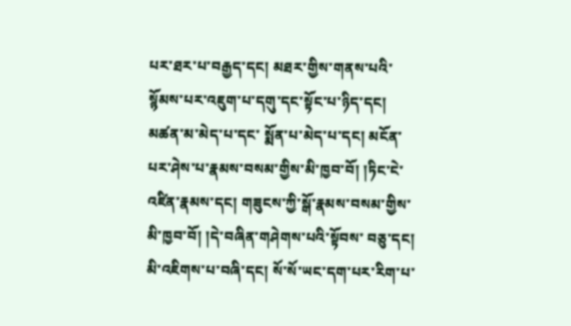པར་ཐར་པ་བརྒྱད་དང། མཐར་གྱིས་གནས་པའི་སྙོམས་པར་འཇུག་པ་དགུ་དང་སྟོང་པ་ཉིད་དང། མཚན་མ་མེད་པ་དང་ སྨོན་པ་མེད་པ་དང། མངོན་པར་ཤེས་པ་རྣམས་བསམ་གྱིས་མི་ཁྱབ་བོ། །ཏིང་ངེ་འཛིན་རྣམས་དང། གཟུངས་ཀྱི་སྒོ་རྣམས་བསམ་གྱིས་མི་ཁྱབ་བོ། །དེ་བཞིན་གཤེགས་པའི་སྟོབས་ བཅུ་དང། མི་འཇིགས་པ་བཞི་དང། སོ་སོ་ཡང་དག་པར་རིག་པ་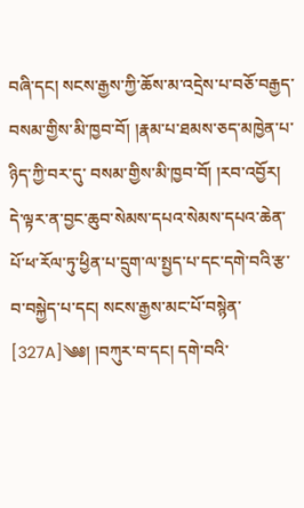བཞི་དང། སངས་རྒྱས་ཀྱི་ཆོས་མ་འདྲེས་པ་བཅོ་བརྒྱད་བསམ་གྱིས་མི་ཁྱབ་བོ། །རྣམ་པ་ཐམས་ཅད་མཁྱེན་པ་ཉིད་ཀྱི་བར་དུ་ བསམ་གྱིས་མི་ཁྱབ་བོ། །རབ་འབྱོར། དེ་ལྟར་ན་བྱང་ཆུབ་སེམས་དཔའ་སེམས་དཔའ་ཆེན་པོ་ཕ་རོལ་ཏུ་ཕྱིན་པ་དྲུག་ལ་སྤྱད་པ་དང་དགེ་བའི་རྩ་བ་བསྐྱེད་པ་དང། སངས་རྒྱས་མང་པོ་བསྙེན་ [327A]༄༅། །བཀུར་བ་དང། དགེ་བའི་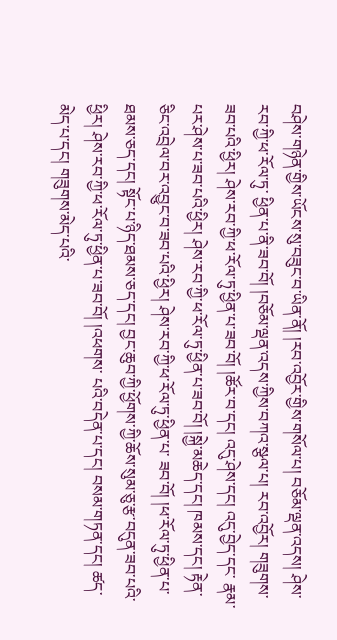བཤེས་གཉེན་གྱིས་ཡོངས་སུ་བཟུང་བ་ཡིན་ནོ། །རབ་འབྱོར་གྱིས་གསོལ་པ། བཅོམ་ལྡན་འདས། ཤེས་རབ་ཀྱི་ཕ་རོལ་ཏུ་ ཕྱིན་པ་ནི་ཟབ་བོ། །བཅོམ་ལྡན་འདས་ཀྱིས་བཀའ་སྩལ་པ། རབ་འབྱོར། གཟུགས་ཟབ་པའི་ཕྱིར། ཤེས་རབ་ཀྱི་ཕ་རོལ་ཏུ་ཕྱིན་པ་ཟབ་བོ། །ཚོར་བ་དང། འདུ་ཤེས་དང། འདུ་བྱེད་དང་ རྣམ་པར་ཤེས་པ་ཟབ་པའི་ཕྱིར། ཤེས་རབ་ཀྱི་ཕ་རོལ་ཏུ་ཕྱིན་པ་ཟབ་བོ། །སྐྱེ་མཆེད་དང། ཁམས་དང། རྟེན་ཅིང་འབྲེལ་བར་འབྱུང་བ་ཟབ་པའི་ཕྱིར། ཤེས་རབ་ཀྱི་ཕ་རོལ་ཏུ་ཕྱིན་པ་ ཟབ་བོ། །ཕ་རོལ་ཏུ་ཕྱིན་པ་ཐམས་ཅད་དང། སྟོང་པ་ཉིད་ཐམས་ཅད་དང། བྱང་ཆུབ་ཀྱི་ཕྱོགས་ཀྱི་ཆོས་སུམ་ཅུ་རྩ་བདུན་ཟབ་པའི་ཕྱིར། ཤེས་རབ་ཀྱི་ཕ་རོལ་ཏུ་ཕྱིན་པ་ཟབ་བོ། །འཕགས་ པའི་བདེན་པ་དང། བསམ་གཏན་དང། ཚད་མེད་པ་དང། གཟུགས་མེད་པའི་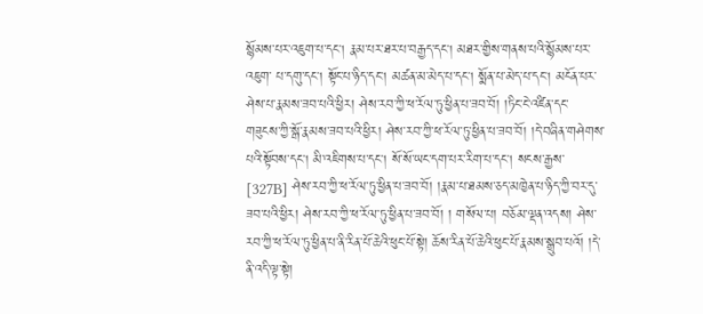སྙོམས་པར་འཇུག་པ་དང། རྣམ་པར་ཐར་པ་བརྒྱད་དང། མཐར་གྱིས་གནས་པའི་སྙོམས་པར་འཇུག་ པ་དགུ་དང། སྟོང་པ་ཉིད་དང། མཚན་མ་མེད་པ་དང། སྨོན་པ་མེད་པ་དང། མངོན་པར་ཤེས་པ་རྣམས་ཟབ་པའི་ཕྱིར། ཤེས་རབ་ཀྱི་ཕ་རོལ་ཏུ་ཕྱིན་པ་ཟབ་བོ། །ཏིང་ངེ་འཛིན་དང་ གཟུངས་ཀྱི་སྒོ་རྣམས་ཟབ་པའི་ཕྱིར། ཤེས་རབ་ཀྱི་ཕ་རོལ་ཏུ་ཕྱིན་པ་ཟབ་བོ། །དེ་བཞིན་གཤེགས་པའི་སྟོབས་དང། མི་འཇིགས་པ་དང། སོ་སོ་ཡང་དག་པར་རིག་པ་དང། སངས་རྒྱས་ [327B] ཤེས་རབ་ཀྱི་ཕ་རོལ་ཏུ་ཕྱིན་པ་ཟབ་བོ། །རྣམ་པ་ཐམས་ཅད་མཁྱེན་པ་ཉིད་ཀྱི་བར་དུ་ཟབ་པའི་ཕྱིར། ཤེས་རབ་ཀྱི་ཕ་རོལ་ཏུ་ཕྱིན་པ་ཟབ་བོ། ། གསོལ་པ། བཅོམ་ལྡན་འདས། ཤེས་རབ་ཀྱི་ཕ་རོལ་ཏུ་ཕྱིན་པ་ནི་རིན་པོ་ཆེའི་ཕུང་པོ་སྟེ། ཆོས་རིན་པོ་ཆེའི་ཕུང་པོ་རྣམས་སྒྲུབ་པའོ། །དེ་ནི་འདི་ལྟ་སྟེ།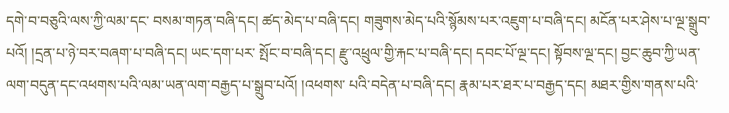དགེ་བ་བཅུའི་ལས་ཀྱི་ལམ་དང་ བསམ་གཏན་བཞི་དང། ཚད་མེད་པ་བཞི་དང། གཟུགས་མེད་པའི་སྙོམས་པར་འཇུག་པ་བཞི་དང། མངོན་པར་ཤེས་པ་ལྔ་སྒྲུབ་པའོ། །དྲན་པ་ཉེ་བར་བཞག་པ་བཞི་དང། ཡང་དག་པར་ སྤོང་བ་བཞི་དང། རྫུ་འཕྲུལ་གྱི་རྐང་པ་བཞི་དང། དབང་པོ་ལྔ་དང། སྟོབས་ལྔ་དང། བྱང་ཆུབ་ཀྱི་ཡན་ལག་བདུན་དང་འཕགས་པའི་ལམ་ཡན་ལག་བརྒྱད་པ་སྒྲུབ་པའོ། །འཕགས་ པའི་བདེན་པ་བཞི་དང། རྣམ་པར་ཐར་པ་བརྒྱད་དང། མཐར་གྱིས་གནས་པའི་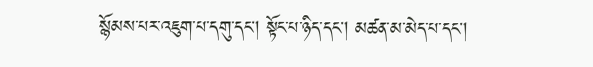སྙོམས་པར་འཇུག་པ་དགུ་དང། སྟོང་པ་ཉིད་དང། མཚན་མ་མེད་པ་དང།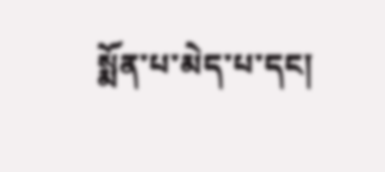སྨོན་པ་མེད་པ་དང།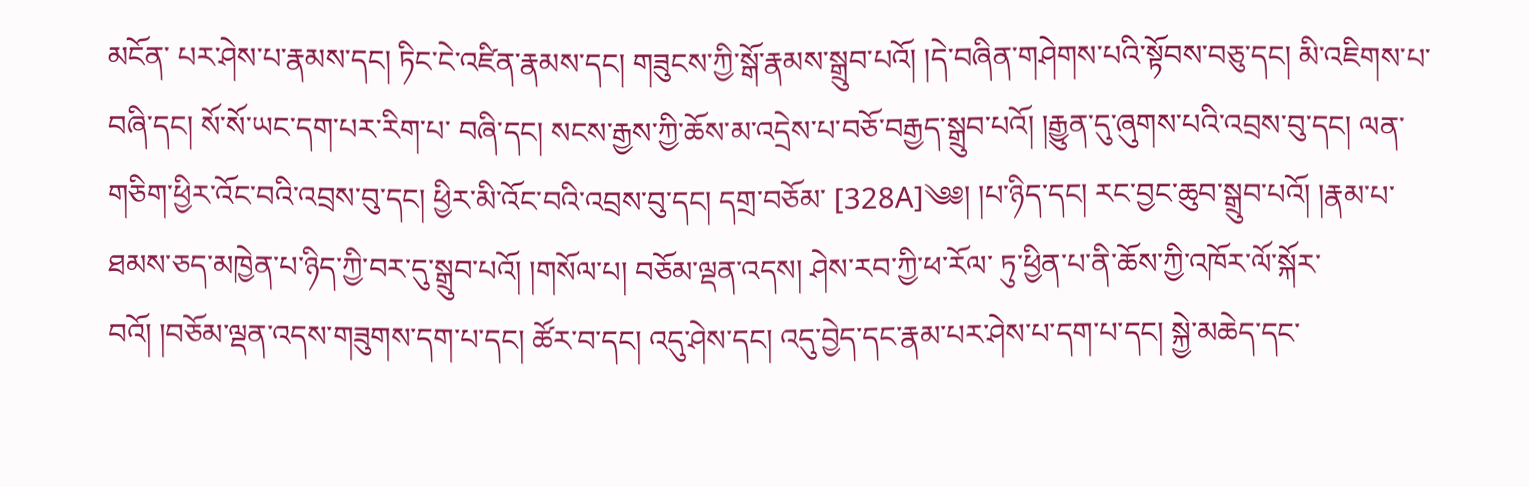མངོན་ པར་ཤེས་པ་རྣམས་དང། ཏིང་ངེ་འཛིན་རྣམས་དང། གཟུངས་ཀྱི་སྒོ་རྣམས་སྒྲུབ་པའོ། །དེ་བཞིན་གཤེགས་པའི་སྟོབས་བཅུ་དང། མི་འཇིགས་པ་བཞི་དང། སོ་སོ་ཡང་དག་པར་རིག་པ་ བཞི་དང། སངས་རྒྱས་ཀྱི་ཆོས་མ་འདྲེས་པ་བཅོ་བརྒྱད་སྒྲུབ་པའོ། །རྒྱུན་དུ་ཞུགས་པའི་འབྲས་བུ་དང། ལན་གཅིག་ཕྱིར་འོང་བའི་འབྲས་བུ་དང། ཕྱིར་མི་འོང་བའི་འབྲས་བུ་དང། དགྲ་བཅོམ་ [328A]༄༅། །པ་ཉིད་དང། རང་བྱང་ཆུབ་སྒྲུབ་པའོ། །རྣམ་པ་ཐམས་ཅད་མཁྱེན་པ་ཉིད་ཀྱི་བར་དུ་སྒྲུབ་པའོ། །གསོལ་པ། བཅོམ་ལྡན་འདས། ཤེས་རབ་ཀྱི་ཕ་རོལ་ ཏུ་ཕྱིན་པ་ནི་ཆོས་ཀྱི་འཁོར་ལོ་སྐོར་བའོ། །བཅོམ་ལྡན་འདས་གཟུགས་དག་པ་དང། ཚོར་བ་དང། འདུ་ཤེས་དང། འདུ་བྱེད་དང་རྣམ་པར་ཤེས་པ་དག་པ་དང། སྐྱེ་མཆེད་དང་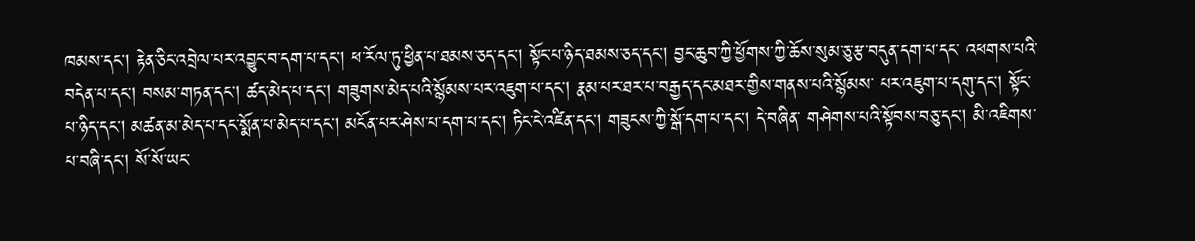ཁམས་དང། རྟེན་ཅིང་འབྲེལ་པར་འབྱུང་བ་དག་པ་དང། ཕ་རོལ་ཏུ་ཕྱིན་པ་ཐམས་ཅད་དང། སྟོང་པ་ཉིད་ཐམས་ཅད་དང། བྱང་ཆུབ་ཀྱི་ཕྱོགས་ཀྱི་ཆོས་སུམ་ཅུ་རྩ་བདུན་དག་པ་དང་ འཕགས་པའི་བདེན་པ་དང། བསམ་གཏན་དང། ཚད་མེད་པ་དང། གཟུགས་མེད་པའི་སྙོམས་པར་འཇུག་པ་དང། རྣམ་པར་ཐར་པ་བརྒྱད་དང་མཐར་གྱིས་གནས་པའི་སྙོམས་ པར་འཇུག་པ་དགུ་དང། སྟོང་པ་ཉིད་དང། མཚན་མ་མེད་པ་དང་སྨོན་པ་མེད་པ་དང། མངོན་པར་ཤེས་པ་དག་པ་དང། ཏིང་ངེ་འཛིན་དང། གཟུངས་ཀྱི་སྒོ་དག་པ་དང། དེ་བཞིན་ གཤེགས་པའི་སྟོབས་བཅུ་དང། མི་འཇིགས་པ་བཞི་དང། སོ་སོ་ཡང་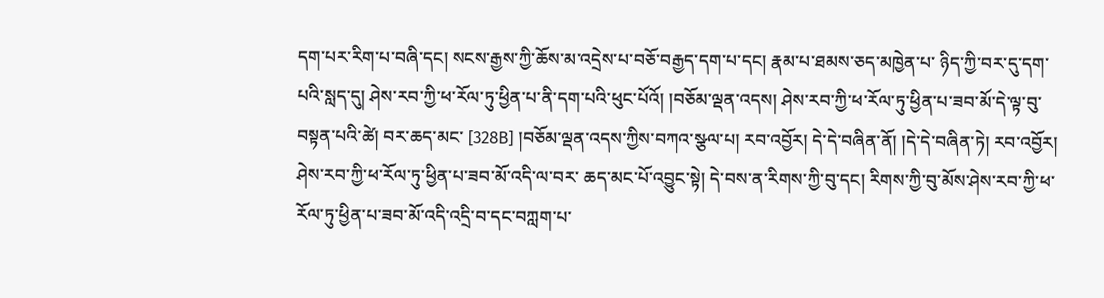དག་པར་རིག་པ་བཞི་དང། སངས་རྒྱས་ཀྱི་ཆོས་མ་འདྲེས་པ་བཅོ་བརྒྱད་དག་པ་དང། རྣམ་པ་ཐམས་ཅད་མཁྱེན་པ་ ཉིད་ཀྱི་བར་དུ་དག་པའི་སླད་དུ། ཤེས་རབ་ཀྱི་ཕ་རོལ་ཏུ་ཕྱིན་པ་ནི་དག་པའི་ཕུང་པོའོ། །བཅོམ་ལྡན་འདས། ཤེས་རབ་ཀྱི་ཕ་རོལ་ཏུ་ཕྱིན་པ་ཟབ་མོ་དེ་ལྟ་བུ་བསྟན་པའི་ཚེ། བར་ཆད་མང་ [328B] །བཅོམ་ལྡན་འདས་ཀྱིས་བཀའ་སྩལ་པ། རབ་འབྱོར། དེ་དེ་བཞིན་ནོ། །དེ་དེ་བཞིན་ཏེ། རབ་འབྱོར། ཤེས་རབ་ཀྱི་ཕ་རོལ་ཏུ་ཕྱིན་པ་ཟབ་མོ་འདི་ལ་བར་ ཆད་མང་པོ་འབྱུང་སྟེ། དེ་བས་ན་རིགས་ཀྱི་བུ་དང། རིགས་ཀྱི་བུ་མོས་ཤེས་རབ་ཀྱི་ཕ་རོལ་ཏུ་ཕྱིན་པ་ཟབ་མོ་འདི་འདྲི་བ་དང་བཀླག་པ་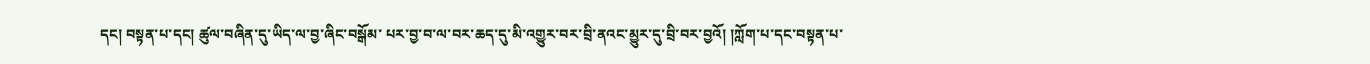དང། བསྟན་པ་དང། ཚུལ་བཞིན་དུ་ཡིད་ལ་བྱ་ཞིང་བསྒོམ་ པར་བྱ་བ་ལ་བར་ཆད་དུ་མི་འགྱུར་བར་བྲི་ནའང་མྱུར་དུ་བྲི་བར་བྱའོ། །ཀློག་པ་དང་བསྟན་པ་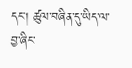དང། ཚུལ་བཞིན་དུ་ཡིད་ལ་བྱ་ཞིང་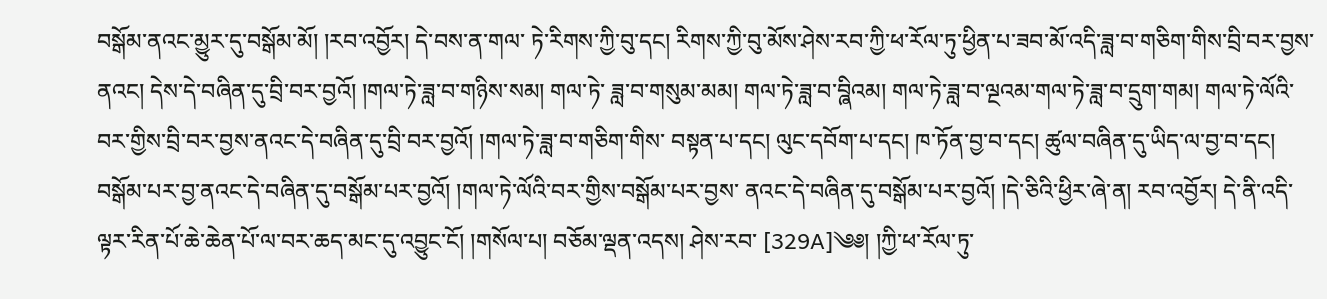བསྒོམ་ནའང་མྱུར་དུ་བསྒོམ་མོ། །རབ་འབྱོར། དེ་བས་ན་གལ་ ཏེ་རིགས་ཀྱི་བུ་དང། རིགས་ཀྱི་བུ་མོས་ཤེས་རབ་ཀྱི་ཕ་རོལ་ཏུ་ཕྱིན་པ་ཟབ་མོ་འདི་ཟླ་བ་གཅིག་གིས་བྲི་བར་བྱས་ནའང། དེས་དེ་བཞིན་དུ་བྲི་བར་བྱའོ། །གལ་ཏེ་ཟླ་བ་གཉིས་སམ། གལ་ཏེ་ ཟླ་བ་གསུམ་མམ། གལ་ཏེ་ཟླ་བ་བྮིའམ། གལ་ཏེ་ཟླ་བ་ལྔའམ་གལ་ཏེ་ཟླ་བ་དྲུག་གམ། གལ་ཏེ་ལོའི་བར་གྱིས་བྲི་བར་བྱས་ནའང་དེ་བཞིན་དུ་བྲི་བར་བྱའོ། །གལ་ཏེ་ཟླ་བ་གཅིག་གིས་ བསྟན་པ་དང། ལུང་དབོག་པ་དང། ཁ་ཏོན་བྱ་བ་དང། ཚུལ་བཞིན་དུ་ཡིད་ལ་བྱ་བ་དང། བསྒོམ་པར་བྱ་ནའང་དེ་བཞིན་དུ་བསྒོམ་པར་བྱའོ། །གལ་ཏེ་ལོའི་བར་གྱིས་བསྒོམ་པར་བྱས་ ནའང་དེ་བཞིན་དུ་བསྒོམ་པར་བྱའོ། །དེ་ཅིའི་ཕྱིར་ཞེ་ན། རབ་འབྱོར། དེ་ནི་འདི་ལྟར་རིན་པོ་ཆེ་ཆེན་པོ་ལ་བར་ཆད་མང་དུ་འབྱུང་ངོ། །གསོལ་པ། བཅོམ་ལྡན་འདས། ཤེས་རབ་ [329A]༄༅། །ཀྱི་ཕ་རོལ་ཏུ་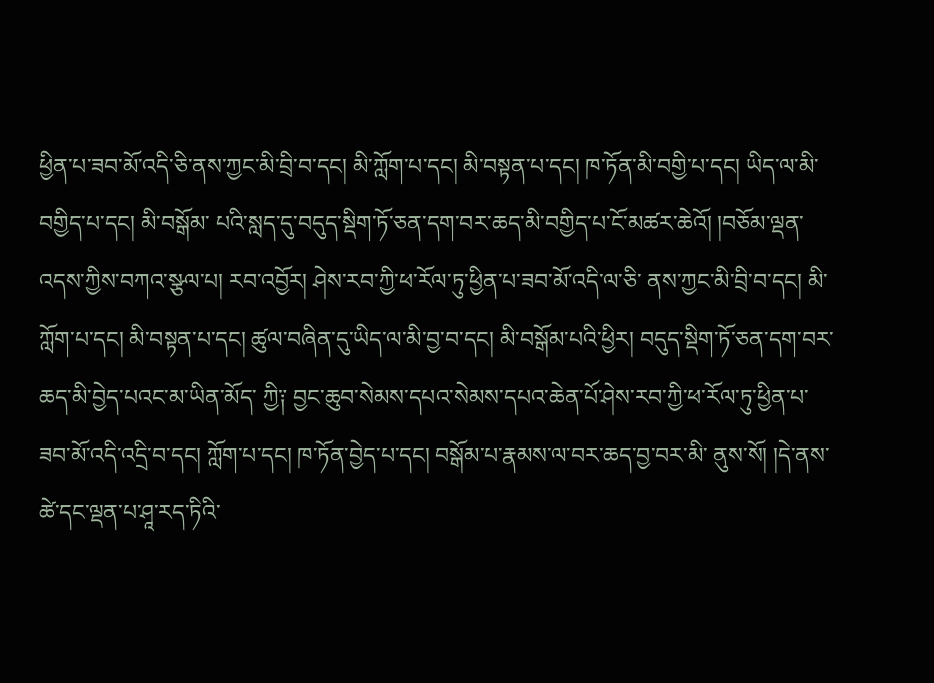ཕྱིན་པ་ཟབ་མོ་འདི་ཅི་ནས་ཀྱང་མི་བྲི་བ་དང། མི་ཀློག་པ་དང། མི་བསྟན་པ་དང། ཁ་ཏོན་མི་བགྱི་པ་དང། ཡིད་ལ་མི་བགྱིད་པ་དང། མི་བསྒོམ་ པའི་སླད་དུ་བདུད་སྡིག་ཏོ་ཅན་དག་བར་ཆད་མི་བགྱིད་པ་ངོ་མཚར་ཆེའོ། །བཅོམ་ལྡན་འདས་ཀྱིས་བཀའ་སྩལ་པ། རབ་འབྱོར། ཤེས་རབ་ཀྱི་ཕ་རོལ་ཏུ་ཕྱིན་པ་ཟབ་མོ་འདི་ལ་ཅི་ ནས་ཀྱང་མི་བྲི་བ་དང། མི་ཀློག་པ་དང། མི་བསྟན་པ་དང། ཚུལ་བཞིན་དུ་ཡིད་ལ་མི་བྱ་བ་དང། མི་བསྒོམ་པའི་ཕྱིར། བདུད་སྡིག་ཏོ་ཅན་དག་བར་ཆད་མི་བྱེད་པའང་མ་ཡིན་མོད་ ཀྱི༑ བྱང་ཆུབ་སེམས་དཔའ་སེམས་དཔའ་ཆེན་པོ་ཤེས་རབ་ཀྱི་ཕ་རོལ་ཏུ་ཕྱིན་པ་ཟབ་མོ་འདི་འདྲི་བ་དང། ཀློག་པ་དང། ཁ་ཏོན་བྱེད་པ་དང། བསྒོམ་པ་རྣམས་ལ་བར་ཆད་བྱ་བར་མི་ ནུས་སོ། །དེ་ནས་ཚེ་དང་ལྡན་པ་ཤཱ་རད་ཏིའི་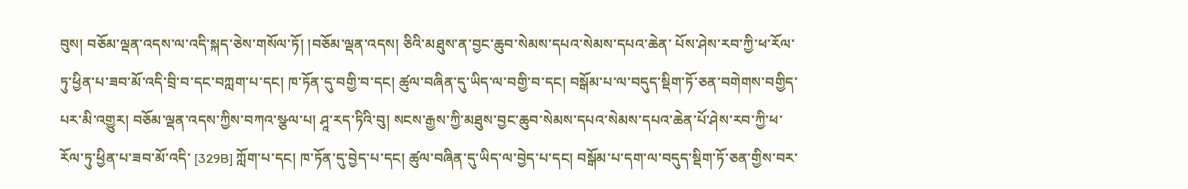བུས། བཅོམ་ལྡན་འདས་ལ་འདི་སྐད་ཅེས་གསོལ་ཏོ། །བཅོམ་ལྡན་འདས། ཅིའི་མཐུས་ན་བྱང་ཆུབ་སེམས་དཔའ་སེམས་དཔའ་ཆེན་ པོས་ཤེས་རབ་ཀྱི་ཕ་རོལ་ཏུ་ཕྱིན་པ་ཟབ་མོ་འདི་བྲི་བ་དང་བཀླག་པ་དང། ཁ་ཏོན་དུ་བགྱི་བ་དང། ཚུལ་བཞིན་དུ་ཡིད་ལ་བགྱི་བ་དང། བསྒོམ་པ་ལ་བདུད་སྡིག་ཏོ་ཅན་བགེགས་བགྱིད་ པར་མི་འགྱུར། བཅོམ་ལྡན་འདས་ཀྱིས་བཀའ་སྩལ་པ། ཤཱ་རད་ཏིའི་བུ། སངས་རྒྱས་ཀྱི་མཐུས་བྱང་ཆུབ་སེམས་དཔའ་སེམས་དཔའ་ཆེན་པོ་ཤེས་རབ་ཀྱི་ཕ་རོལ་ཏུ་ཕྱིན་པ་ཟབ་མོ་འདི་ [329B] ཀློག་པ་དང། ཁ་ཏོན་དུ་བྱེད་པ་དང། ཚུལ་བཞིན་དུ་ཡིད་ལ་བྱེད་པ་དང། བསྒོམ་པ་དག་ལ་བདུད་སྡིག་ཏོ་ཅན་གྱིས་བར་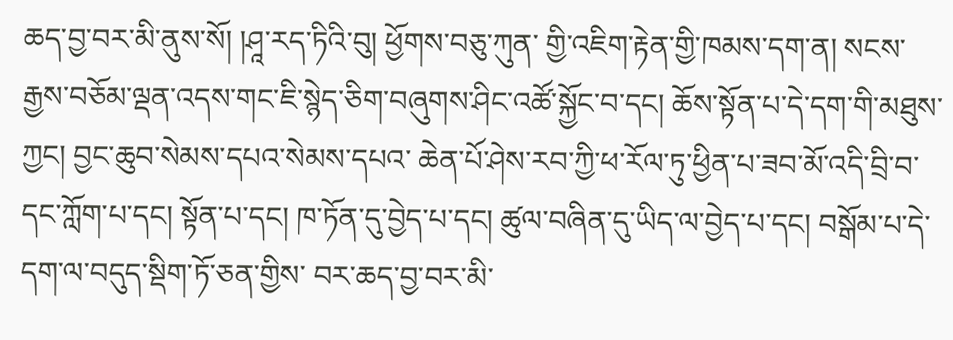ཆད་བྱ་བར་མི་ནུས་སོ། །ཤཱ་རད་ཏིའི་བུ། ཕྱོགས་བཅུ་ཀུན་ གྱི་འཇིག་རྟེན་གྱི་ཁམས་དག་ན། སངས་རྒྱས་བཅོམ་ལྡན་འདས་གང་ཇི་སྙེད་ཅིག་བཞུགས་ཤིང་འཚོ་སྐྱོང་བ་དང། ཆོས་སྟོན་པ་དེ་དག་གི་མཐུས་ཀྱང། བྱང་ཆུབ་སེམས་དཔའ་སེམས་དཔའ་ ཆེན་པོ་ཤེས་རབ་ཀྱི་ཕ་རོལ་ཏུ་ཕྱིན་པ་ཟབ་མོ་འདི་བྲི་བ་དང་ཀློག་པ་དང། སྟོན་པ་དང། ཁ་ཏོན་དུ་བྱེད་པ་དང། ཚུལ་བཞིན་དུ་ཡིད་ལ་བྱེད་པ་དང། བསྒོམ་པ་དེ་དག་ལ་བདུད་སྡིག་ཏོ་ཅན་གྱིས་ བར་ཆད་བྱ་བར་མི་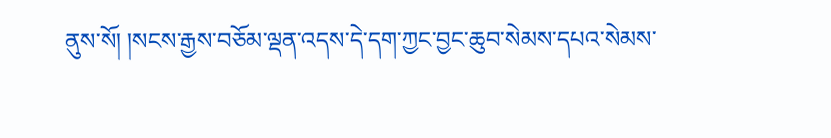ནུས་སོ། །སངས་རྒྱས་བཅོམ་ལྡན་འདས་དེ་དག་ཀྱང་བྱང་ཆུབ་སེམས་དཔའ་སེམས་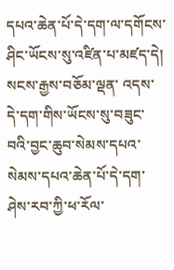དཔའ་ཆེན་པོ་དེ་དག་ལ་དགོངས་ཤིང་ཡོངས་སུ་འཛིན་པ་མཛད་དེ། སངས་རྒྱས་བཅོམ་ལྡན་ འདས་དེ་དག་གིས་ཡོངས་སུ་བཟུང་བའི་བྱང་ཆུབ་སེམས་དཔའ་སེམས་དཔའ་ཆེན་པོ་དེ་དག་ཤེས་རབ་ཀྱི་ཕ་རོལ་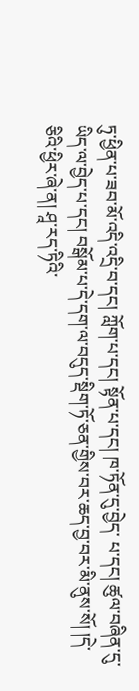ཏུ་ཕྱིན་པ་ཟབ་མོ་འདི་འདྲི་བ་དང། ཀློག་པ་དང། སྟོན་པ་དང། ཁ་ཏོན་དུ་བྱེད་ པ་དང། ཚུལ་བཞིན་དུ་ཡིད་ལ་བྱེད་པ་དང། བསྒོམ་པ་དེ་དག་ལ་བདུད་སྡིག་ཏོ་ཅན་གྱིས་བར་ཆད་བྱ་བར་མི་ནུས་སོ། །དེ་ཅིའི་ཕྱིར་ཞེ་ན། ཤཱ་རད་ཏིའི་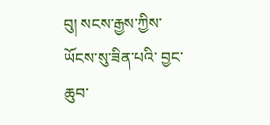བུ། སངས་རྒྱས་ཀྱིས་ཡོངས་སུ་ཟིན་པའི་ བྱང་ཆུབ་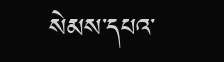སེམས་དཔའ་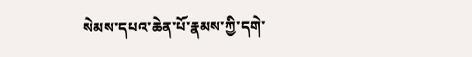སེམས་དཔའ་ཆེན་པོ་རྣམས་ཀྱི་དགེ་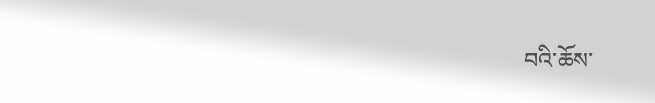བའི་ཆོས་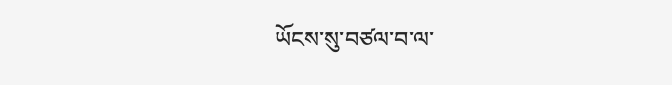ཡོངས་སུ་བཙལ་བ་ལ་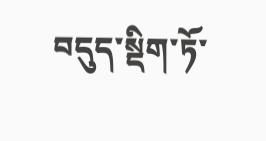བདུད་སྡིག་ཏོ་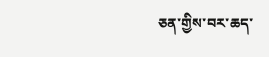ཅན་གྱིས་བར་ཆད་